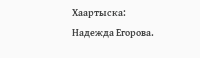Хаартыска: Надежда Егорова.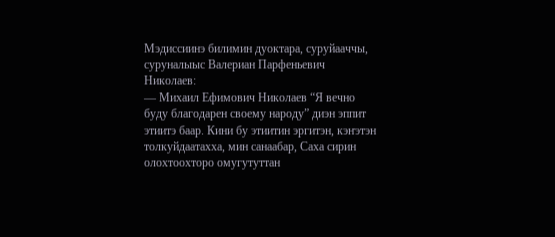Мэдиссиинэ билимин дуоктара, суруйааччы, суруналыыс Валериан Парфеньевич Николаев:
— Михаил Ефимович Николаев “Я вечно буду благодарен своему народу” диэн эппит этиитэ баар. Кини бу этиитин эргитэн, кэҥэтэн толкуйдаатахха, мин санаабар, Саха сирин олохтоохторо омугутуттан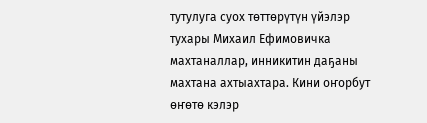тутулуга суох төттөрүтүн үйэлэр тухары Михаил Ефимовичка махтаналлар, инникитин даҕаны махтана ахтыахтара. Кини оҥорбут өҥөтө кэлэр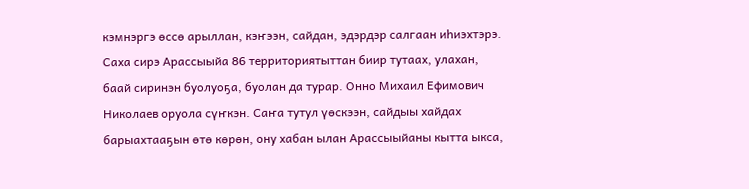кэмнэргэ өссө арыллан, кэҥээн, сайдан, эдэрдэр салгаан иһиэхтэрэ. Саха сирэ Арассыыйа 86 территориятыттан биир тутаах, улахан, баай сиринэн буолуоҕа, буолан да турар. Онно Михаил Ефимович Николаев оруола сүҥкэн. Саҥа тутул үөскээн, сайдыы хайдах барыахтааҕын өтө көрөн, ону хабан ылан Арассыыйаны кытта ыкса,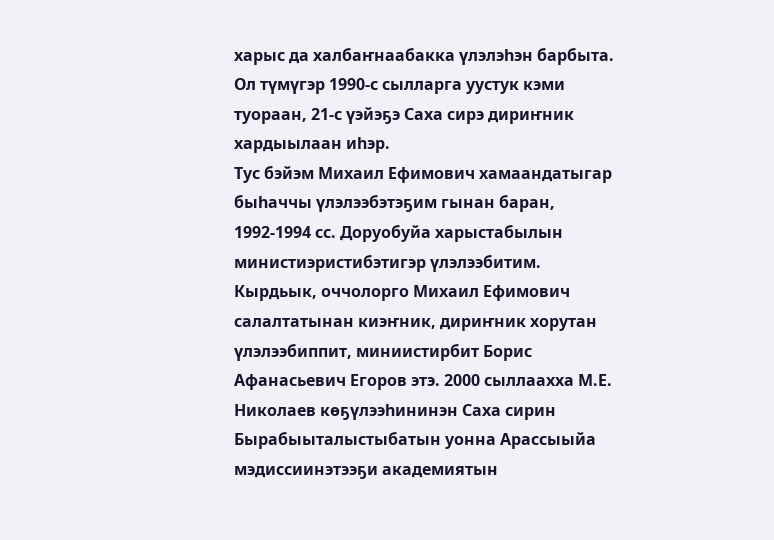харыс да халбаҥнаабакка үлэлэһэн барбыта. Ол түмүгэр 1990-с сылларга уустук кэми туораан, 21-с үэйэҕэ Саха сирэ дириҥник хардыылаан иһэр.
Тус бэйэм Михаил Ефимович хамаандатыгар быһаччы үлэлээбэтэҕим гынан баран, 1992-1994 сс. Доруобуйа харыстабылын министиэристибэтигэр үлэлээбитим. Кырдьык, оччолорго Михаил Ефимович салалтатынан киэҥник, дириҥник хорутан үлэлээбиппит, миниистирбит Борис Афанасьевич Егоров этэ. 2000 сыллаахха М.Е. Николаев көҕүлээһининэн Саха сирин Бырабыыталыстыбатын уонна Арассыыйа мэдиссиинэтээҕи академиятын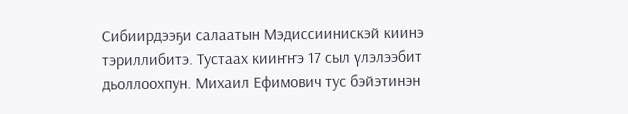Сибиирдээҕи салаатын Мэдиссиинискэй киинэ тэриллибитэ. Тустаах кииҥҥэ 17 сыл үлэлээбит дьоллоохпун. Михаил Ефимович тус бэйэтинэн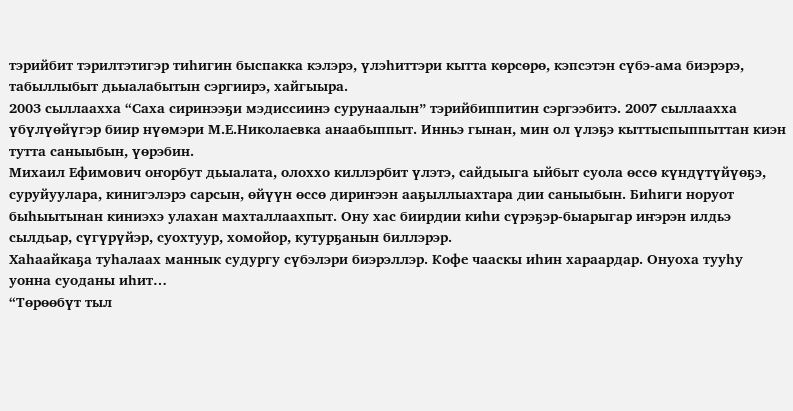тэрийбит тэрилтэтигэр тиһигин быспакка кэлэрэ, үлэһиттэри кытта көрсөрө, кэпсэтэн сүбэ-ама биэрэрэ, табыллыбыт дьыалабытын сэргиирэ, хайгыыра.
2003 сыллаахха “Саха сиринээҕи мэдиссиинэ сурунаалын” тэрийбиппитин сэргээбитэ. 2007 сыллаахха үбүлүөйүгэр биир нүөмэри М.Е.Николаевка анаабыппыт. Инньэ гынан, мин ол үлэҕэ кыттыспыппыттан киэн тутта саныыбын, үөрэбин.
Михаил Ефимович оҥорбут дьыалата, олоххо киллэрбит үлэтэ, сайдыыга ыйбыт суола өссө күндүтүйүөҕэ, суруйуулара, кинигэлэрэ сарсын, өйүүн өссө дириҥээн ааҕыллыахтара дии саныыбын. Биһиги норуот быһыытынан киниэхэ улахан махталлаахпыт. Ону хас биирдии киһи сүрэҕэр-быарыгар иҥэрэн илдьэ сылдьар, сүгүрүйэр, суохтуур, хомойор, кутурҕанын биллэрэр.
Хаһаайкаҕа туһалаах маннык судургу сүбэлэри биэрэллэр. Кофе чааскы иһин хараардар. Онуоха тууһу уонна суоданы иһит…
“Төрөөбүт тыл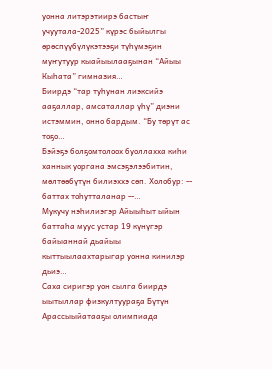уонна литэрэтиирэ бастыҥ учуутала-2025” күрэс быйылгы өрөспүүбүлүкэтээҕи түһүмэҕин муҥутуур кыайыылааҕынан “Айыы Кыһата” гимназия…
Биирдэ “тар туһунан лиэксийэ ааҕаллар, амсаталлар үһү” диэни истэммин, онно бардым. “Бу төрүт ас тоҕо…
Бэйэҕэ болҕомтолоох буоллахха киһи ханнык уоргана эмсэҕэлээбитин, мөлтөөбүтүн билиэххэ сөп. Холобур: -- баттах тоһутталанар --…
Мукучу нэһилиэгэр Айыыһыт ыйын баттаһа муус устар 19 күнүгэр байыаннай дьайыы кыттыылаахтарыгар уонна кинилэр дьиэ…
Саха сиригэр уон сылга биирдэ ыытыллар физкултуураҕа Бүтүн Арассыыйатааҕы олимпиада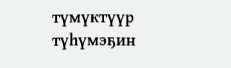түмүктүүр түһүмэҕин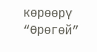көрөөрү “Өрөгөй”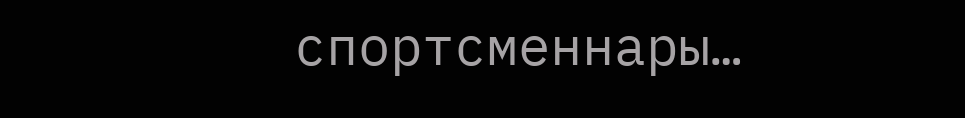спортсменнары…